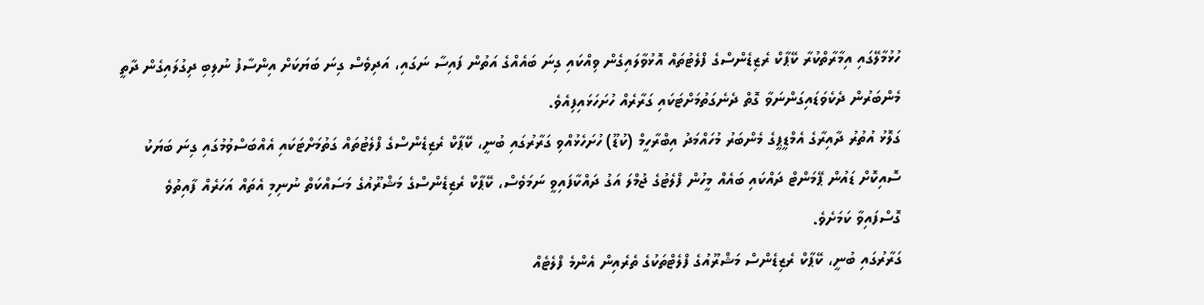ހުޅުމާލޭގައި އިމާރާތްކުރާ ކޭޕާކް ރެޒިޑެންސްގެ ފްލެޓުތައް އޮޅުވާލައިގެން ވިއްކައި ގިނަ ބައެއްގެ އަތުން ފައިސާ ނަގައި، އަދިވެސް ގިނަ ބަޔަކަށް އިންސާފު ނުލިބި ދިގުލައިގެން ދާތީ މެންބަރުން ދެކެވަޑައިގަންނަވާ ގޮތް ދެނެގަތުމަށްޓަކައި ގަރާރެއް ހުށަހަޅައިފިއެވެ.
ގަލޮޅު އުތުރު ދާއިރާގެ އެމްޑީޕީގެ މެންބަރު މުހައްމަދު އިބްރާހީމް (ކުޑޫ) ހުށަހެޅުއްވި ގަރާރުގައި ބުނީ، ކޭޕާކް ރެޒިޑެންސްގެ ފްލެޓުތައް ގަތުމަށްޓަކައި އެއްބަސްވުމުގައި ގިނަ ބަޔަކު ސޮއިކޮށް ޑައުން ޕޭމަންޓް ދައްކައި ބައެއް މީހުން ފްލެޓުގެ ޖުމްލަ އަގު ދައްކާފައިވީ ނަމަވެސް، ކޭޕާކް ރެޒިޑެންސްގެ މަޝްރޫއުގެ މަސައްކަތް ނުނިމި އެތައް އަހަރެއް ފާއިތުވެ ގޮސްފައިވާ ކަމަށެވެ.
ގަރާރުގައި ބުނީ، ކޭޕާކް ރެޒިޑެންސް މަޝްރޫއުގެ ފްލެޓްތަކުގެ ތެރެއިން އެންމެ ފްލެޓެއް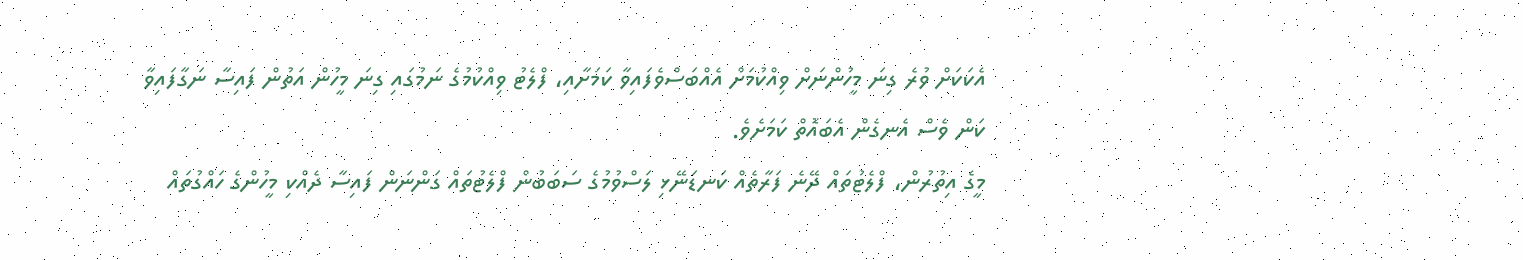އެކަކަށް ވުރެ ގިނަ މީހުންނަށް ވިއްކުމަށް އެއްބަސްވެފައިވާ ކަމަށާއި، ފްލެޓު ވިއްކުމުގެ ނަމުގައި ގިނަ މީހުން އަތުން ފައިސާ ނަގާފައިވާ ކަން ވެސް އެނގެން އެބައޮތް ކަމަށެވެ.
މީގެ އިތުރުން، ފްލެޓުތައް ދޭނެ ފަރާތެއް ކަނޑަނޭޅި ލަސްވުމުގެ ސަބަބުން ފްލެޓުތައް ގަންނަން ފައިސާ ދެއްކި މީހުންގެ ހައްގުތައް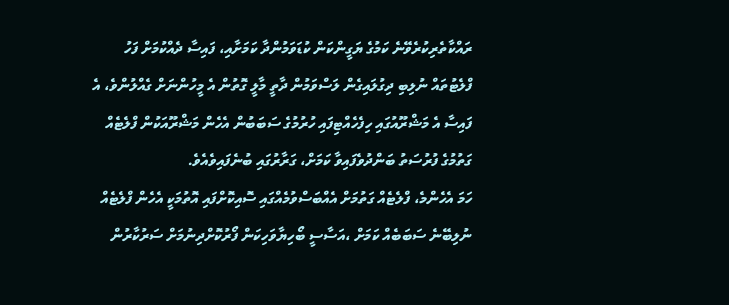ރައްކާތެރިކުރެވޭނެ ކަމުގެ ޔަގީންކަން ކުޑަވަމުންދާ ކަމަށާއި، ފައިސާ ދެއްކުމަށް ފަހު ފްލެޓުތައް ނުލިބި ދިގުލައިގެން ލަސްވަމުން ދާތީ މާލީ ގޮތުން އެ މީހުންނަށް ގެއްލުންވެ، އެ ފައިސާ އެ މަޝްރޫއުގައި ހިފެހެއްޓިފައި ހުރުމުގެ ސަބަބުން އެހެން މަޝްރޫއަކުން ފްލެޓެއް ގަތުމުގެ ފުރުސަތު ބަންދުވެފައިވާ ކަމަށް، ގަރާރުގައި ބުނެފައިވެއެވެ.
ހަމަ އެހެންމެ، ފްލެޓެއް ގަތުމަށް އެއްބަސްވުމެއްގައި ސޮއިކޮށްފައި އޮތުމަކީ އެހެން ފްލެޓެއް ނުލިބޭނެ ސަބަބެއް ކަމަށް ،އަސާސީ ބޯހިޔާވަހިކަން ފޯރުކޮށްދިނުމަށް ސަރުކާރުން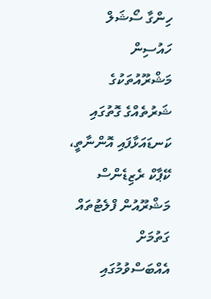ހިންގާ ސޯޝަލް ހައުސިން މަޝްރޫއުތަކުގެ ޝަރުތެއްގެ ގޮތުގައި ކަނޑައަޅާފައި އޮންނާތީ، ކޭޕާކް ރެޒިޑެންސް މަޝްރޫއުން ފްލެޓުތައް ގަތުމަށް އެއްބަސްވުމުގައި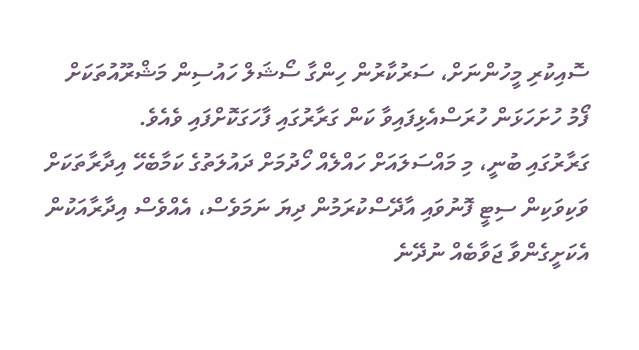ސޮއިކުރި މީހުންނަށް، ސަރުކާރުން ހިންގާ ސޯޝަލް ހައުސިން މަޝްރޫއުތަކަށް ފޯމު ހުށަހަޅަން ހުރަސްއެޅިފައިވާ ކަން ގަރާރުގައި ފާހަގަކޮށްފައި ވެއެވެ.
ގަރާރުގައި ބުނީ، މި މައްސަލައަށް ހައްލެއް ހޯދުމަށް ދައުލަތުގެ ކަމާބެހޭ އިދާރާތަކަށް ވަކިވަކިން ސިޓީ ފޮނުވައި އާދޭސްކުރަމުން ދިޔަ ނަމަވެސް، އެއްވެސް އިދާރާއަކުން އެކަށީގެންވާ ޖަވާބެއް ނުދޭނެ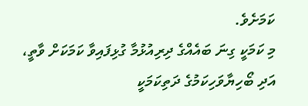ކަމަށެވެ.
މި ކަމަކީ ގިނަ ބައެއްގެ ދިރިއުޅުމާ ގުޅިފައިވާ ކަމަކަށް ވާތީ، އަދި ބޯހިޔާވަހިކަމުގެ ދަތިކަމަކީ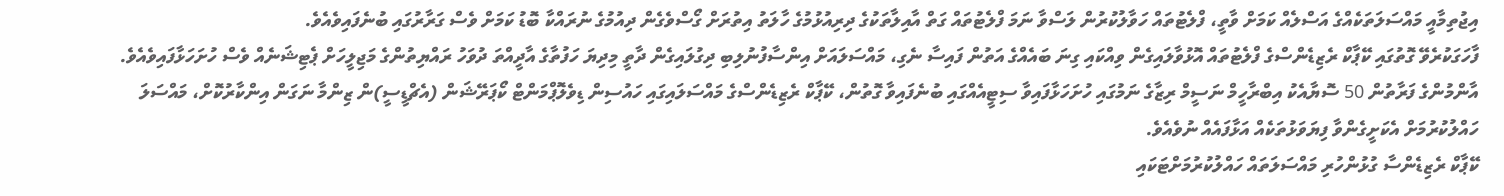އިޖުތިމާއީ މައްސަލަތަކެއްގެ އަސްލެއް ކަމަށް ވާތީ، ފްލެޓުތައް ހަވާލުކުރުން ލަސްވާ ނަމަ ފްލެޓުތައް ގަތް އާއިލާތަކުގެ ދިރިއުޅުމުގެ ހާލަތު އިތުރަށް ގޯސްވެގެން ދިއުމުގެ ނުރައްކާ ބޮޑު ކަމަށް ވެސް ގަރާރުގައި ބުނެފައިވެއެވެ.
ފާހަގަކުރެވޭ ގޮތުގައި ކޭޕާކް ރެޒިޑެންސްގެ ފްލެޓުތައް އޮޅުވާލައިގެން ވިއްކައި ގިނަ ބައެއްގެ އަތުން ފައިސާ ނެގި، މައްސަލައަށް އިންސާފުނުލިބި ދިގުލައިގެން ދާތީ މިދިޔަ ހަފުތާގެ އާދީއްތަ ދުވަހު ރައްޔިތުންގެ މަޖިލީހަށް ޕެޓިޝަނެއް ވެސް ހުށަހަޅާފައިވެއެވެ.
އާންމުންގެ ފަރާތުން 50 ސޮޔާއެކު އިބްރާހީމް ނަސީމް ރިޒާގެ ނަމުގައި ހުށަހަޅާފައިވާ ސިޓީއެއްގައި ބުނެފައިވާ ގޮތުން، ކޭޕާކް ރެޒިޑެންސްގެ މައްސަލައިގައި ހައުސިން ޑިވެލޮޕްމަންޓް ކޯޕަރޭޝަން (އެޗްޑީސީ)ން ޒިންމާ ނަގަން އިންކާރުކޮށް، މައްސަލަ ހައްލުކުރުމަށް އެކަށީގެންވާ ފިޔަވަޅުތަކެއް އަޅާފައެއް ނުވެއެވެ.
ކޭޕާކް ރެޒިޑެންސާ ގުޅުންހުރި މައްސަލަތައް ހައްލުކުރުމަށްޓަކައި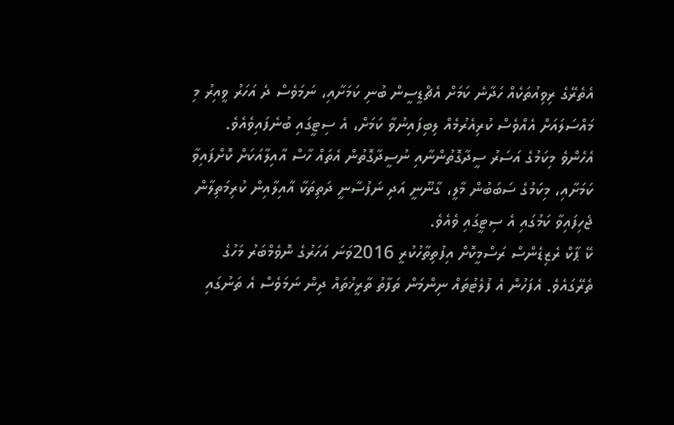އެތެރޭގެ ރިވިއުތަކެއް ހަދާނެ ކަމަށް އެޗްޑީސީން ބުނި ކަމަށާއި، ނަމަވެސް ދެ އަހަރު ވީއިރު މި މައްސަލައަށް އެއްވެސް ކުރިއެރުމެއް ލިބިފައިނުވާ ކަމަށް، އެ ސިޓީގައި ބުނެފައިވެއެވެ.
އެހެންވެ މިކަމުގެ އަސަރު ސީދާގޮތުންނާއި ނުސީދާގޮތުން އެތައް ހާސް އާއިލާއަކަށް ކޮށްފައިވާ ކަމަށާއި، މިކަމުގެ ސަބަބުން މާލީ، ގާނޫނީ އަދި ނަފުސާނީ ދަތިތަކާ އާއިލާއިން ކުރިމަތިލާން ޖެހިފައިވާ ކަމުގައި އެ ސިޓީގައި ވެއެވެ.
ކޭ ޕާކް ރެޒިޑެންސް ރަސްމީކޮށް އިފުތިތާހުކުރީ 2016ވަނަ އަހަރުގެ ނޮވެމްބަރު މަހުގެ ތެރޭގައެވެ. އެފަހުން އެ ފުލެޓުތައް ނިންމަން ތަފާތު ތާރީޚުތައް ދިން ނަމަވެސް އެ ތަނުގައި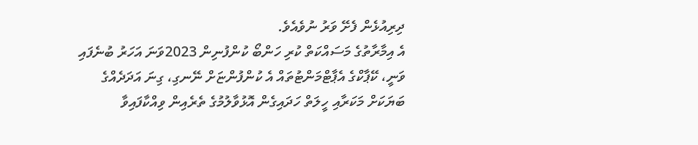ދިރިއުޅެން ފެށޭ ވަރު ނުވެއެވެ.
އެ އިމާރާތުގެ މަސައްކަތް ކުރި ހަންބޯ ކުންފުނިން 2023ވަނަ އަހަރު ބުނެފައި ވަނީ، ކޭޕާކްގެ އެޕާޓްމަންޓުތައް އެ ކުންފުންޏަށް ނޭނގި، ގިނަ އަދަދެއްގެ ބަޔަކަށް މަކަރާއި ހީލަތް ހަދައިގެން އޮޅުވާލުމުގެ ތެރެއިން ވިއްކާފައިވާ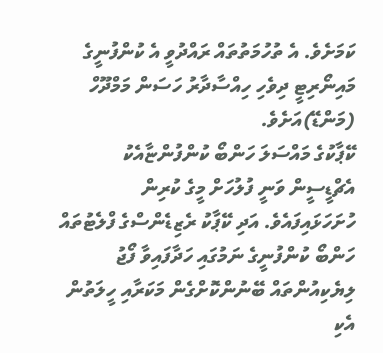ކަމަށެވެ. އެ ތުހުމަތުތައް ރައްދުވީ އެ ކުންފުނީގެ މައިނޯރިޓީ ދިވެހި ހިއްސާދާރު ހަސަން މަމްދޫހް (މަންޑޭ)އަށެވެ.
ކޭޕާކުގެ މައްސަލަ ހަންބޯ ކުންފުންޏާއެކު އެޗްޑީސީން ވަނީ ފުލުހަށް މީގެ ކުރިން ހުށަހަޅައިފައެވެ. އަދި ކޭޕާކު ރެޒިޑެންސްގެ ފްލެޓުތައް ހަންބޯ ކުންފުނީގެ ނަމުގައި ހަދާފައިވާ ފޯޖު ލިޔެކިއުންތައް ބޭނުންކޮށްގެން މަކަރާއި ހީލަތުން އެކި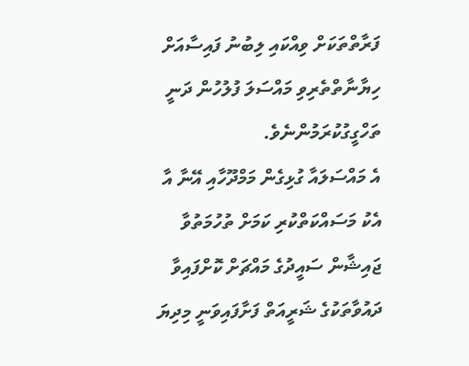ފަރާތްތަކަށް ވިއްކައި ލިބުނު ފައިސާއަށް ހިޔާނާތްތެރިވި މައްސަލަ ފުލުހުން ދަނީ ތަހްގީގުކުރަމުންނެވެ.
އެ މައްސަލައާ ގުޅިގެން މަމްދޫހާއި އޭނާ އާ އެކު މަސައްކަތްކުރި ކަމަށް ތުހުމަތުވާ ޖައިޝާން ސައީދުގެ މައްޗަށް ކޮށްފައިވާ ދައުވާތަކުގެ ޝަރީއަތް ފަށާފައިވަނީ މިދިޔަ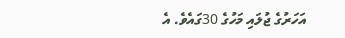އަހަރުގެ ޖުލައި މަހުގެ 30ގައެވެ. އެ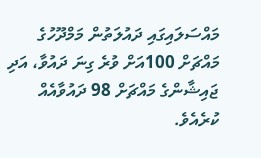މައްސަލައިގައި ދައުލަތުން މަމްދޫހުގެ މައްޗަށް 100އަށް ވުރެ ގިނަ ދައުވާ، އަދި ޖައިޝާންގެ މައްޗަށް 98 ދައުވާއެއް ކުރެއެވެ.